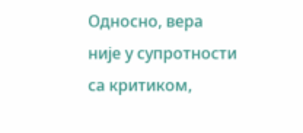Односно, вера није у супротности са критиком,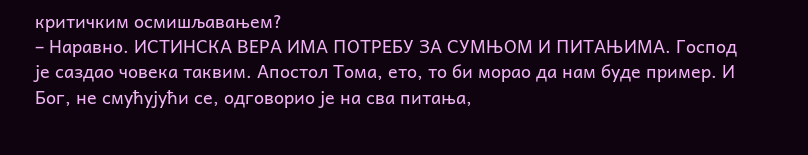критичким осмишљавањем?
– Наравно. ИСТИНСКА ВЕРА ИМА ПОТРЕБУ ЗА СУМЊОМ И ПИТАЊИМА. Господ је саздао човека таквим. Апостол Тома, ето, то би морао да нам буде пример. И Бог, не смућујући се, одговорио је на сва питања,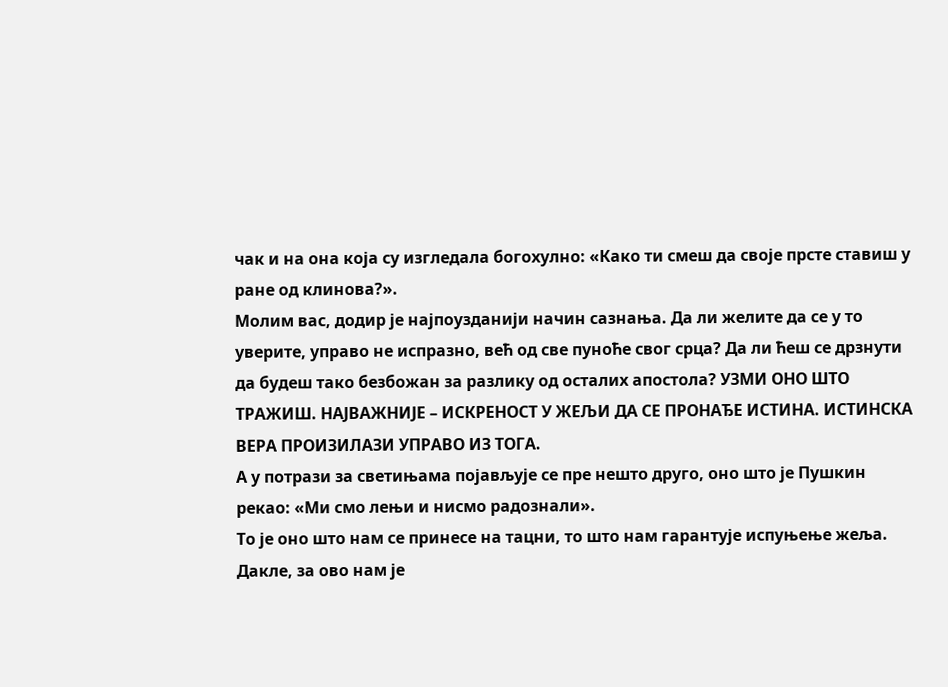чак и на она која су изгледала богохулно: «Како ти смеш да своје прсте ставиш у ране од клинова?».
Молим вас, додир је најпоузданији начин сазнања. Да ли желите да се у то уверите, управо не испразно, већ од све пуноће свог срца? Да ли ћеш се дрзнути да будеш тако безбожан за разлику од осталих апостола? УЗМИ ОНО ШТО ТРАЖИШ. НАЈВАЖНИЈЕ – ИСКРЕНОСТ У ЖЕЉИ ДА СЕ ПРОНАЂЕ ИСТИНА. ИСТИНСКА ВЕРА ПРОИЗИЛАЗИ УПРАВО ИЗ ТОГА.
А у потрази за светињама појављује се пре нешто друго, оно што је Пушкин рекао: «Ми смо лењи и нисмо радознали».
То је оно што нам се принесе на тацни, то што нам гарантује испуњење жеља. Дакле, за ово нам је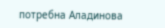потребна Аладинова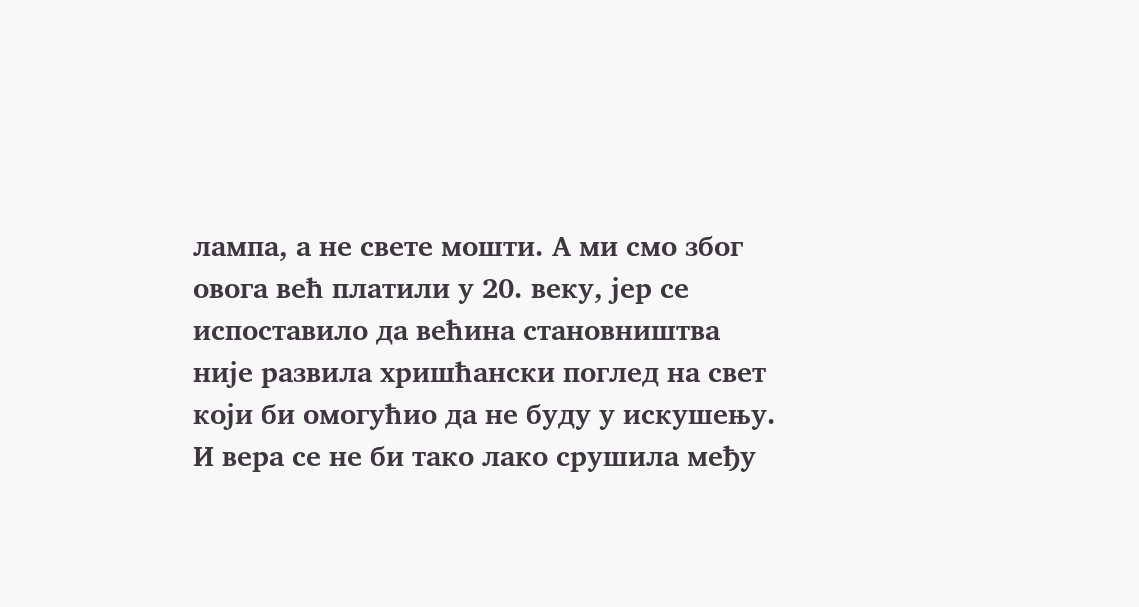лампа, а не свете мошти. А ми смо због овога већ платили у 20. веку, јер се испоставило да већина становништва није развила хришћански поглед на свет који би омогућио да не буду у искушењу.
И вера се не би тако лако срушила међу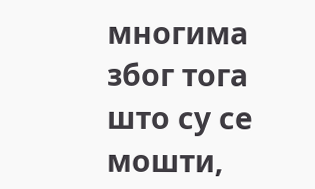многима због тога што су се мошти,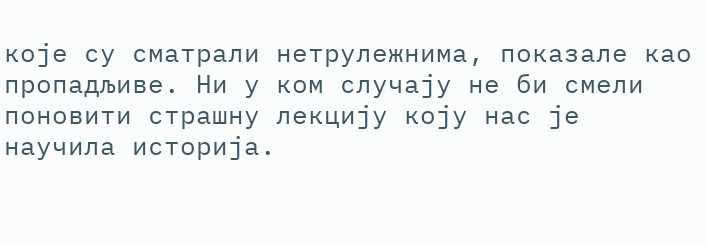које су сматрали нетрулежнима, показале као пропадљиве. Ни у ком случају не би смели поновити страшну лекцију коју нас је научила историја.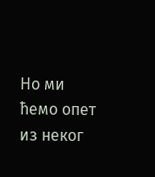Но ми ћемо опет из неког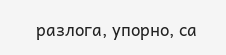разлога, упорно, са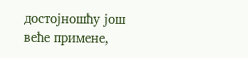достојношћу још веће примене,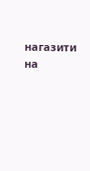нагазити на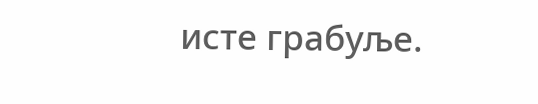исте грабуље.